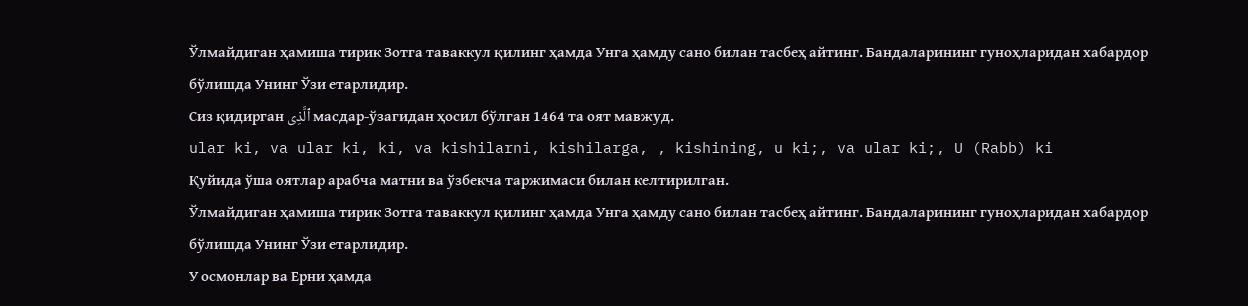Ўлмайдиган ҳамиша тирик Зотга таваккул қилинг ҳамда Унга ҳамду сано билан тасбеҳ айтинг. Бандаларининг гуноҳларидан хабардор бўлишда Унинг Ўзи етарлидир.
Сиз қидирган ٱلَّذِى масдар-ўзагидан ҳосил бўлган 1464 та оят мавжуд.
ular ki, va ular ki, ki, va kishilarni, kishilarga, , kishining, u ki;, va ular ki;, U (Rabb) ki
Қуйида ўша оятлар арабча матни ва ўзбекча таржимаси билан келтирилган.
Ўлмайдиган ҳамиша тирик Зотга таваккул қилинг ҳамда Унга ҳамду сано билан тасбеҳ айтинг. Бандаларининг гуноҳларидан хабардор бўлишда Унинг Ўзи етарлидир.
У осмонлар ва Ерни ҳамда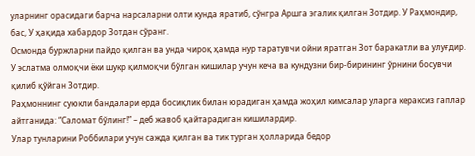уларнинг орасидаги барча нарсаларни олти кунда яратиб, сўнгра Аршга эгалик қилган Зотдир. У Раҳмондир, бас, У ҳақида хабардор Зотдан сўранг.
Осмонда буржларни пайдо қилган ва унда чироқ ҳамда нур таратувчи ойни яратган Зот баракатли ва улуғдир.
У эслатма олмоқчи ёки шукр қилмоқчи бўлган кишилар учун кеча ва кундузни бир-бирининг ўрнини босувчи қилиб қўйган Зотдир.
Раҳмоннинг суюкли бандалари ерда босиқлик билан юрадиган ҳамда жоҳил кимсалар уларга кераксиз гаплар айтганида: “Саломат бўлинг!” – деб жавоб қайтарадиган кишилардир.
Улар тунларини Роббилари учун сажда қилган ва тик турган ҳолларида бедор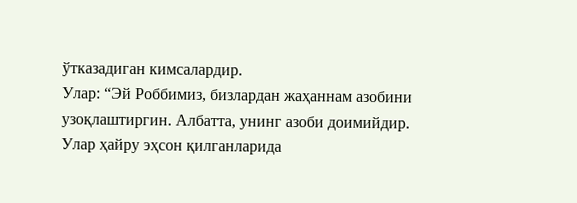ўтказадиган кимсалардир.
Улар: “Эй Роббимиз, бизлардан жаҳаннам азобини узоқлаштиргин. Албатта, унинг азоби доимийдир.
Улар ҳайру эҳсон қилганларида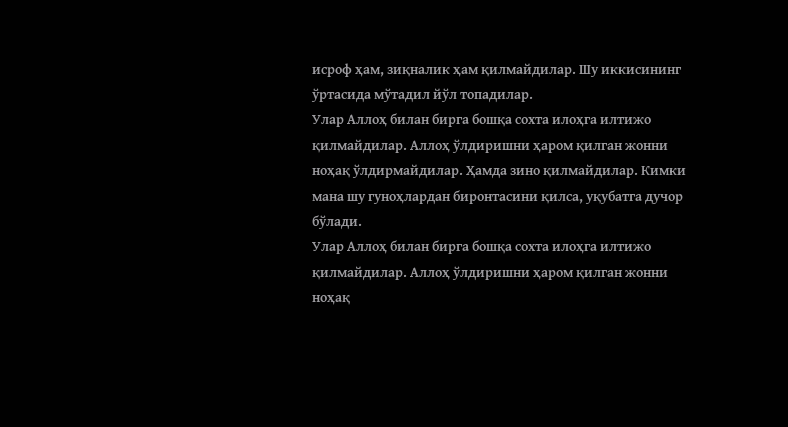исроф ҳам, зиқналик ҳам қилмайдилар. Шу иккисининг ўртасида мўтадил йўл топадилар.
Улар Аллоҳ билан бирга бошқа сохта илоҳга илтижо қилмайдилар. Аллоҳ ўлдиришни ҳаром қилган жонни ноҳақ ўлдирмайдилар. Ҳамда зино қилмайдилар. Кимки мана шу гуноҳлардан биронтасини қилса, уқубатга дучор бўлади.
Улар Аллоҳ билан бирга бошқа сохта илоҳга илтижо қилмайдилар. Аллоҳ ўлдиришни ҳаром қилган жонни ноҳақ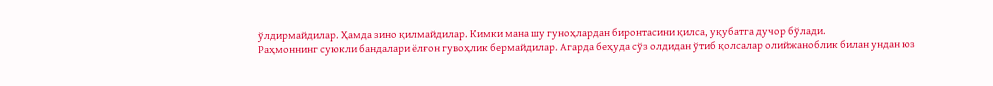ўлдирмайдилар. Ҳамда зино қилмайдилар. Кимки мана шу гуноҳлардан биронтасини қилса, уқубатга дучор бўлади.
Раҳмоннинг суюкли бандалари ёлғон гувоҳлик бермайдилар. Агарда беҳуда сўз олдидан ўтиб қолсалар олийжаноблик билан ундан юз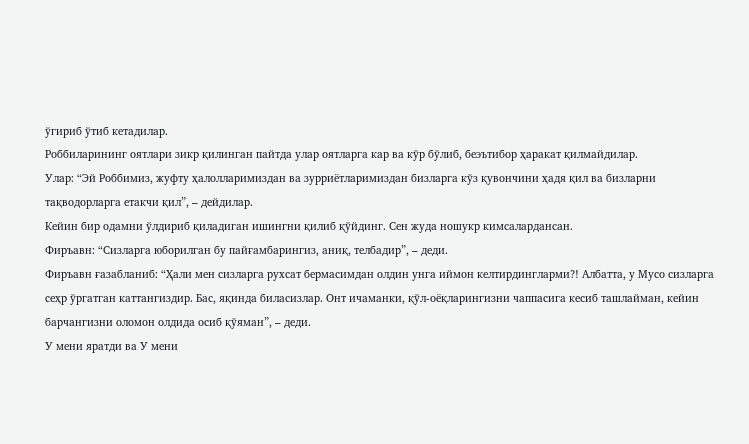ўгириб ўтиб кетадилар.
Роббиларининг оятлари зикр қилинган пайтда улар оятларга кар ва кўр бўлиб, беэътибор ҳаракат қилмайдилар.
Улар: “Эй Роббимиз, жуфту ҳалолларимиздан ва зурриётларимиздан бизларга кўз қувончини ҳадя қил ва бизларни тақводорларга етакчи қил”, – дейдилар.
Кейин бир одамни ўлдириб қиладиган ишингни қилиб қўйдинг. Сен жуда ношукр кимсалардансан.
Фиръавн: “Сизларга юборилган бу пайғамбарингиз, аниқ, телбадир”, – деди.
Фиръавн ғазабланиб: “Ҳали мен сизларга рухсат бермасимдан олдин унга иймон келтирдингларми?! Албатта, у Мусо сизларга сеҳр ўргатган каттангиздир. Бас, яқинда биласизлар. Онт ичаманки, қўл-оёқларингизни чаппасига кесиб ташлайман, кейин барчангизни оломон олдида осиб қўяман”, – деди.
У мени яратди ва У мени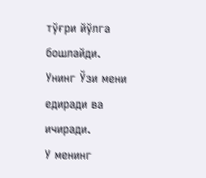тўғри йўлга бошлайди.
Унинг Ўзи мени едиради ва ичиради.
У менинг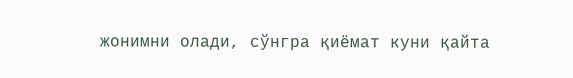жонимни олади, сўнгра қиёмат куни қайта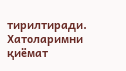тирилтиради.
Хатоларимни қиёмат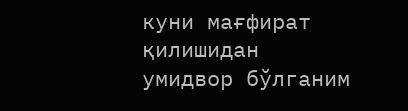куни мағфират қилишидан умидвор бўлганим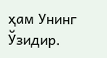ҳам Унинг Ўзидир.